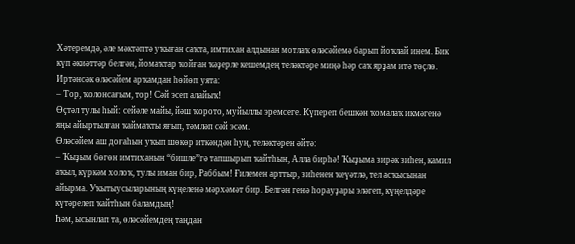Хәтеремдә, әле мәктәптә уҡыған саҡта, имтихан алдынан мотлаҡ өләсәйемә барып йоҡлай инем. Бик күп әкиәттәр белгән, йомаҡтар ҡойған ҡәҙерле кешемдең теләктәре миңә һәр саҡ ярҙам итә төҫлө.
Иртәнсәк өләсәйем арҡамдан һөйөп уята:
– Тор, ҡолонсағым, тор! Сәй эсеп алайыҡ!
Өҫтәл тулы һый: сейәле майы, йәш ҡорото, муйыллы эремсеге. Күпереп бешкән ҡомалаҡ икмәгенә яңы айыртылған ҡаймаҡты яғып, тәмләп сәй эсәм.
Өләсәйем аш доғаһын уҡып шөкөр иткәндән һуң, теләктәрен әйтә:
– Ҡыҙым бөгөн имтиханын “бишле”гә тапшырып ҡайтһын, Алла бирһә! Ҡыҙыма зирәк зиһен, камил аҡыл, күркәм холоҡ, тулы иман бир, Раббым! Ғилемен арттыр, зиһенен ҡеүәтлә, тел асҡысынан айырма. Уҡытыусыларының күңеленә мәрхәмәт бир. Белгән генә һорауҙары эләгеп, күңелдәре күтәрелеп ҡайтһын баламдың!
Һәм, ысынлап та, өләсәйемдең таңдан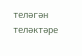теләгән теләктәре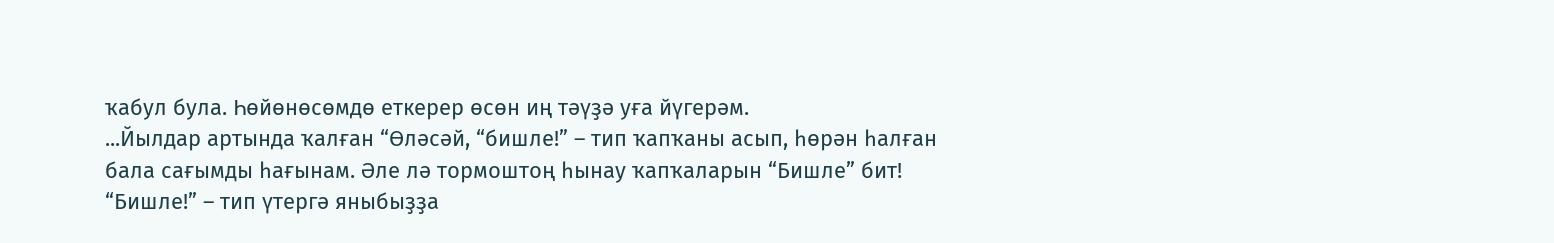ҡабул була. Һөйөнөсөмдө еткерер өсөн иң тәүҙә уға йүгерәм.
...Йылдар артында ҡалған “Өләсәй, “бишле!” – тип ҡапҡаны асып, һөрән һалған бала сағымды һағынам. Әле лә тормоштоң һынау ҡапҡаларын “Бишле” бит! “Бишле!” – тип үтергә яныбыҙҙа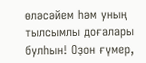өләсәйем һәм уның тылсымлы доғалары булһын! Оҙон ғүмер,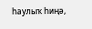һаулыҡ һиңә,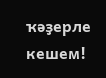ҡәҙерле кешем!